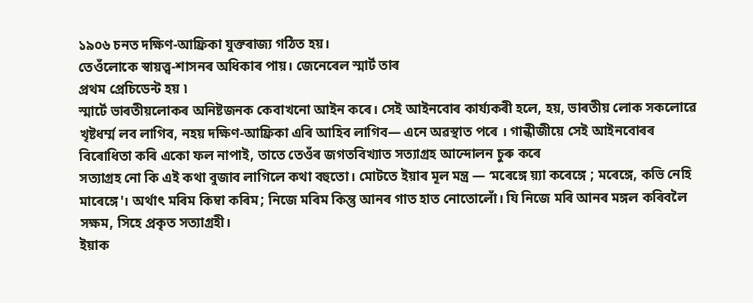১৯০৬ চনত দক্ষিণ-আফ্ৰিকা যুক্তৰাজ্য গঠিত হয়।
তেওঁলোকে স্বায়ত্ত্ব-শাসনৰ অধিকাৰ পায়। জেনেৰেল স্মার্ট তাৰ
প্রথম প্রেচিডেন্ট হয় ৷
স্মাৰ্টে ভাৰতীয়লোকৰ অনিষ্টজনক কেবাখনো আইন কৰে। সেই আইনবোৰ কাৰ্য্যকৰী হলে, হয়, ভাৰতীয় লোক সকলোৱে খৃষ্টধর্ম্ম লব লাগিব, নহয় দক্ষিণ-আফ্ৰিকা এৰি আহিব লাগিব— এনে অৱস্থাত পৰে । গান্ধীজীয়ে সেই আইনবোৰৰ বিৰোধিতা কৰি একো ফল নাপাই, তাতে তেওঁৰ জগতবিখ্যাত সত্যাগ্রহ আন্দোলন চুৰু কৰে
সত্যাগ্রহ নো কি এই কথা বুজাব লাগিলে কথা বহুতো। মোটতে ইয়াৰ মূল মন্ত্ৰ — ‘মৰেঙ্গে য়্যা কৰেঙ্গে ; মৰেঙ্গে, কভি নেহি মাৰেঙ্গে'। অর্থাৎ মৰিম কিম্বা কৰিম; নিজে মৰিম কিন্তু আনৰ গাত হাত নোতোলোঁ। যি নিজে মৰি আনৰ মঙ্গল কৰিবলৈ সক্ষম, সিহে প্রকৃত সত্যাগ্রহী।
ইয়াক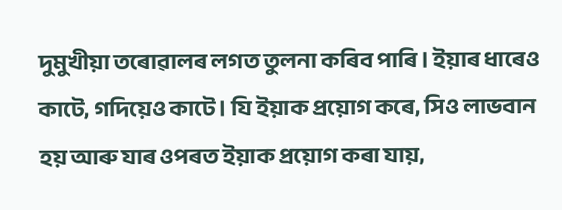দুমুখীয়া তৰোৱালৰ লগত তুলনা কৰিব পাৰি। ইয়াৰ ধাৰেও কাটে, গদিয়েও কাটে। যি ইয়াক প্ৰয়োগ কৰে, সিও লাভবান হয় আৰু যাৰ ওপৰত ইয়াক প্ৰয়োগ কৰা যায়,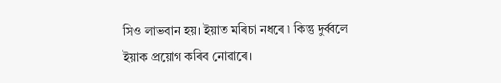সিও লাভবান হয়। ইয়াত মৰিচা নধৰে ৷ কিন্তু দুৰ্ব্বলে ইয়াক প্ৰয়োগ কৰিব নোৱাৰে।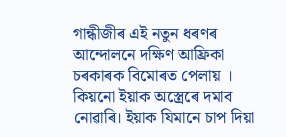গান্ধীজীৰ এই নতুন ধৰণৰ আন্দোলনে দক্ষিণ আফ্রিকা চৰকাৰক বিমোৰত পেলায় । কিয়নো ইয়াক অস্ত্ৰেৰে দমাব নোৱাৰি। ইয়াক যিমানে চাপ দিয়া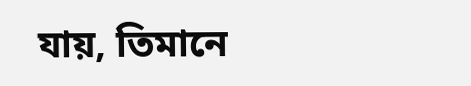যায়, তিমানে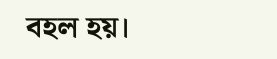বহল হয়।